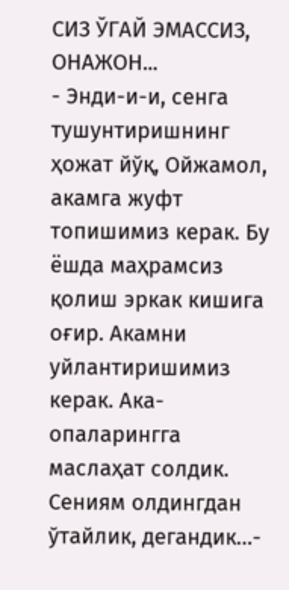СИЗ ЎГАЙ ЭМАССИЗ, ОНАЖОН...
- Энди-и-и, сенга тушунтиришнинг ҳожат йўқ, Ойжамол, акамга жуфт топишимиз керак. Бу ёшда маҳрамсиз қолиш эркак кишига оғир. Акамни уйлантиришимиз керак. Ака-опаларингга маслаҳат солдик. Сениям олдингдан ўтайлик, дегандик…-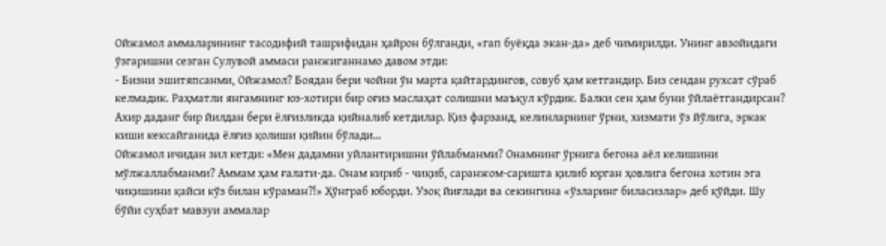Ойжамол аммаларининг тасодифий ташрифидан ҳайрон бўлганди, «гап буёқда экан-да» деб чимирилди. Унинг авзойидаги ўзгаришни сезган Сулувой аммаси ранжиганнамо давом этди:
- Бизни эшитяпсанми, Ойжамол? Боядан бери чойни ўн марта қайтардингов, совуб ҳам кетгандир. Биз сендан рухсат сўраб келмадик. Раҳматли янгамнинг юз-хотири бир оғиз маслаҳат солишни маъқул кўрдик. Балки сен ҳам буни ўйлаётгандирсан? Ахир даданг бир йилдан бери ёлғизликда қийналиб кетдилар. Қиз фарзанд, келинларнинг ўрни, хизмати ўз йўлига, эркак киши кексайганида ёлғиз қолиши қийин бўлади…
Ойжамол ичидан зил кетди: «Мен дадамни уйлантиришни ўйлабманми? Онамнинг ўрнига бегона аёл келишини мўлжаллабманми? Аммам ҳам ғалати-да. Онам кириб - чиқиб, саранжом-саришта қилиб юрган ҳовлига бегона хотин эга чиқишини қайси кўз билан кўраман?!» Ҳўнграб юборди. Узоқ йиғлади ва секингина «ўзларинг биласизлар» деб қўйди. Шу бўйи суҳбат мавзуи аммалар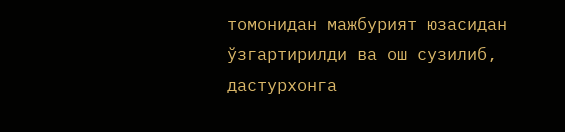томонидан мажбурият юзасидан ўзгартирилди ва ош сузилиб, дастурхонга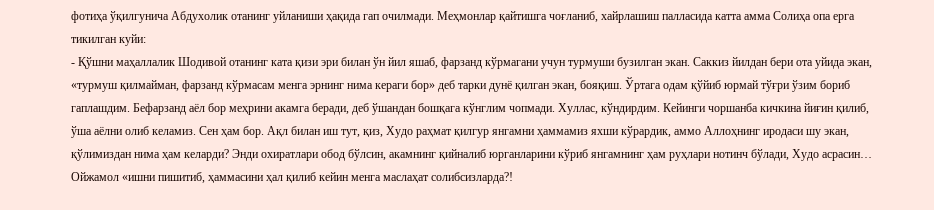фотиҳа ўқилгунича Абдухолик отанинг уйланиши ҳақида гап очилмади. Меҳмонлар қайтишга чоғланиб, хайрлашиш палласида катта амма Солиҳа опа ерга тикилган куйи:
- Қўшни маҳаллалик Шодивой отанинг ката қизи эри билан ўн йил яшаб, фарзанд кўрмагани учун турмуши бузилган экан. Саккиз йилдан бери ота уйида экан, «турмуш қилмайман, фарзанд кўрмасам менга эрнинг нима кераги бор» деб тарки дунё қилган экан, бояқиш. Ўртага одам қўйиб юрмай тўғри ўзим бориб гаплашдим. Бефарзанд аёл бор меҳрини акамга беради, деб ўшандан бошқага кўнглим чопмади. Хуллас, кўндирдим. Кейинги чоршанба кичкина йиғин қилиб, ўша аёлни олиб келамиз. Сен ҳам бор. Ақл билан иш тут, қиз, Худо раҳмат қилгур янгамни ҳаммамиз яхши кўрардик, аммо Аллоҳнинг иродаси шу экан, қўлимиздан нима ҳам келарди? Энди охиратлари обод бўлсин, акамнинг қийналиб юрганларини кўриб янгамнинг ҳам руҳлари нотинч бўлади, Худо асрасин…
Ойжамол «ишни пишитиб, ҳаммасини ҳал қилиб кейин менга маслаҳат солибсизларда?!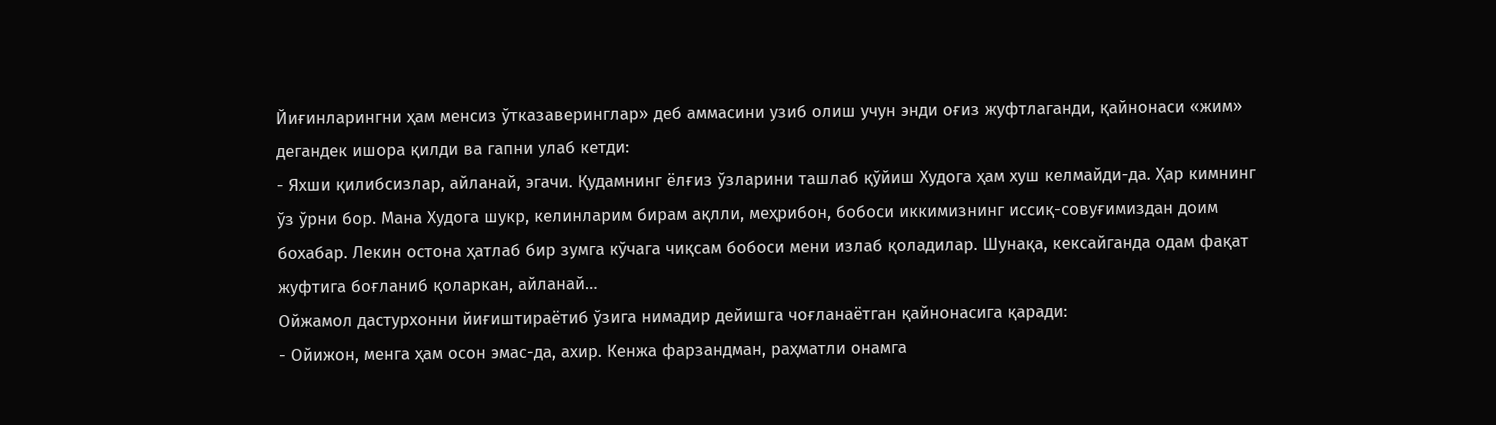Йиғинларингни ҳам менсиз ўтказаверинглар» деб аммасини узиб олиш учун энди оғиз жуфтлаганди, қайнонаси «жим» дегандек ишора қилди ва гапни улаб кетди:
- Яхши қилибсизлар, айланай, эгачи. Қудамнинг ёлғиз ўзларини ташлаб қўйиш Худога ҳам хуш келмайди-да. Ҳар кимнинг ўз ўрни бор. Мана Худога шукр, келинларим бирам ақлли, меҳрибон, бобоси иккимизнинг иссиқ-совуғимиздан доим бохабар. Лекин остона ҳатлаб бир зумга кўчага чиқсам бобоси мени излаб қоладилар. Шунақа, кексайганда одам фақат жуфтига боғланиб қоларкан, айланай…
Ойжамол дастурхонни йиғиштираётиб ўзига нимадир дейишга чоғланаётган қайнонасига қаради:
- Ойижон, менга ҳам осон эмас-да, ахир. Кенжа фарзандман, раҳматли онамга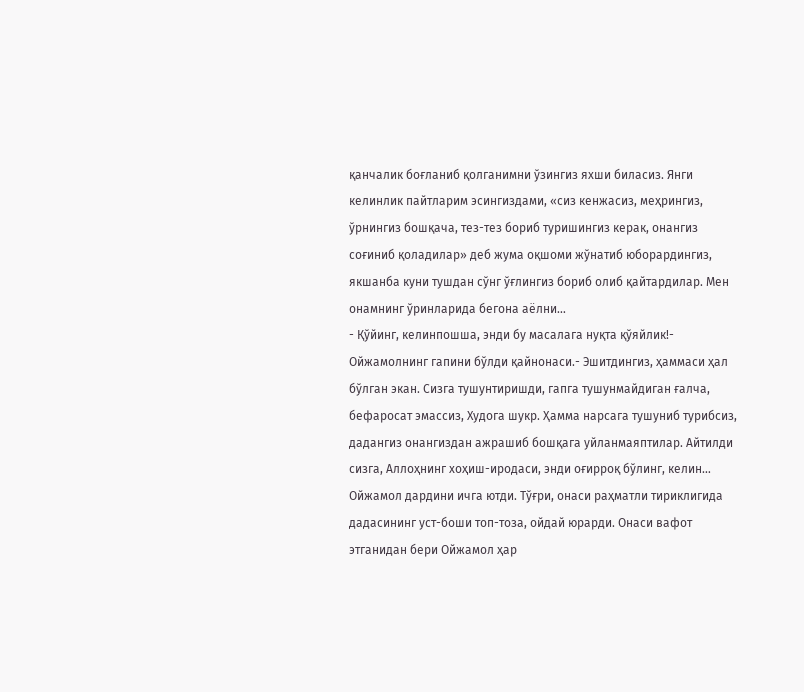қанчалик боғланиб қолганимни ўзингиз яхши биласиз. Янги келинлик пайтларим эсингиздами, «сиз кенжасиз, меҳрингиз, ўрнингиз бошқача, тез-тез бориб туришингиз керак, онангиз соғиниб қоладилар» деб жума оқшоми жўнатиб юборардингиз, якшанба куни тушдан сўнг ўғлингиз бориб олиб қайтардилар. Мен онамнинг ўринларида бегона аёлни…
- Қўйинг, келинпошша, энди бу масалага нуқта қўяйлик!- Ойжамолнинг гапини бўлди қайнонаси.- Эшитдингиз, ҳаммаси ҳал бўлган экан. Сизга тушунтиришди, гапга тушунмайдиган ғалча, бефаросат эмассиз, Худога шукр. Ҳамма нарсага тушуниб турибсиз, дадангиз онангиздан ажрашиб бошқага уйланмаяптилар. Айтилди сизга, Аллоҳнинг хоҳиш-иродаси, энди оғирроқ бўлинг, келин…
Ойжамол дардини ичга ютди. Тўғри, онаси раҳматли тириклигида дадасининг уст-боши топ-тоза, ойдай юрарди. Онаси вафот этганидан бери Ойжамол ҳар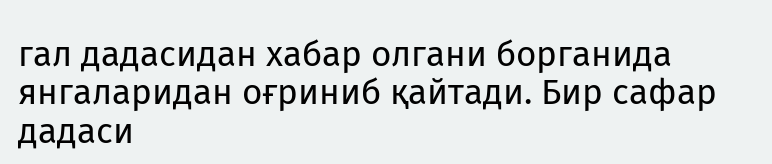гал дадасидан хабар олгани борганида янгаларидан оғриниб қайтади. Бир сафар дадаси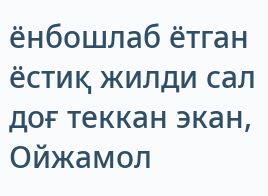ёнбошлаб ётган ёстиқ жилди сал доғ теккан экан, Ойжамол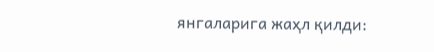янгаларига жаҳл қилди: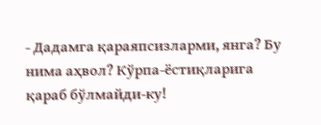- Дадамга қараяпсизларми, янга? Бу нима аҳвол? Кўрпа-ёстиқларига қараб бўлмайди-ку!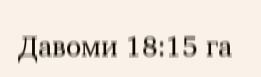Давоми 18:15 га